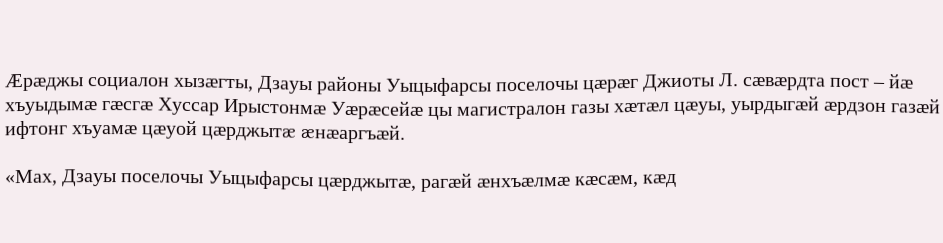Æрæджы социалон хызæгты, Дзауы районы Уыцыфарсы поселочы цæрæг Джиоты Л. сæвæрдта пост – йæ хъуыдымæ гæсгæ Хуссар Ирыстонмæ Уæрæсейæ цы магистралон газы хæтæл цæуы, уырдыгæй æрдзон газæй ифтонг хъуамæ цæуой цæрджытæ æнæаргъæй.

«Мах, Дзауы поселочы Уыцыфарсы цæрджытæ, рагæй æнхъæлмæ кæсæм, кæд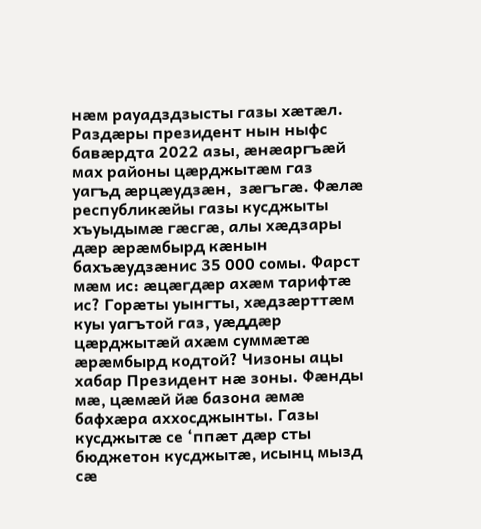нæм рауадздзысты газы хæтæл. Раздæры президент нын ныфс бавæрдта 2022 азы, æнæаргъæй мах районы цæрджытæм газ уагъд æрцæудзæн,  зæгъгæ. Фæлæ республикæйы газы кусджыты хъуыдымæ гæсгæ, алы хæдзары дæр æрæмбырд кæнын бахъæудзæнис 35 000 сомы. Фарст мæм ис: æцæгдæр ахæм тарифтæ ис? Горæты уынгты, хæдзæрттæм куы уагътой газ, уæддæр цæрджытæй ахæм суммæтæ æрæмбырд кодтой? Чизоны ацы хабар Президент нæ зоны. Фæнды мæ, цæмæй йæ базона æмæ бафхæра аххосджынты. Газы кусджытæ се ‘ппæт дæр сты бюджетон кусджытæ, исынц мызд сæ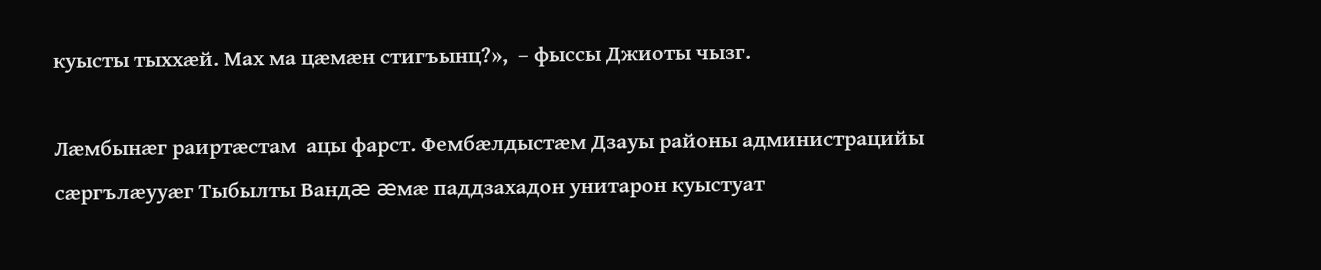куысты тыххæй. Мах ма цæмæн стигъынц?»,  – фыссы Джиоты чызг.

Лæмбынæг раиртæстам  ацы фарст. Фембæлдыстæм Дзауы районы администрацийы сæргълæууæг Тыбылты Вандæ æмæ паддзахадон унитарон куыстуат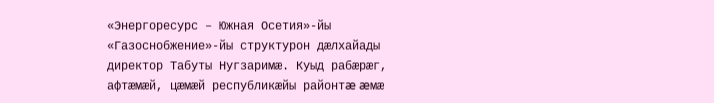«Энергоресурс – Южная Осетия»-йы «Газоснобжение»-йы структурон дæлхайады директор Табуты Нугзаримæ. Куыд рабæрæг, афтæмæй, цæмæй республикæйы районтæ æмæ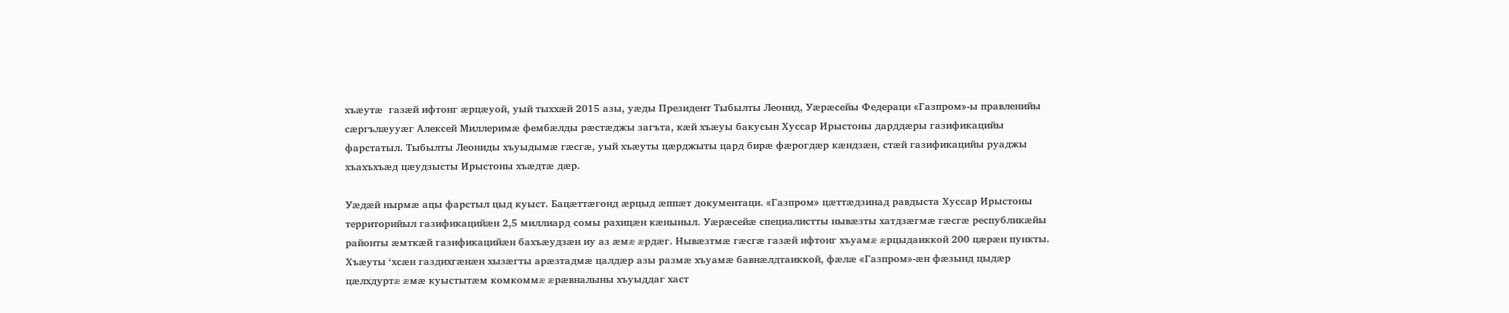хъæутæ  газæй ифтонг æрцæуой, уый тыххæй 2015 азы, уæды Президент Тыбылты Леонид, Уæрæсейы Федераци «Газпром»-ы правленийы сæргълæууæг Алексей Миллеримæ фембæлды рæстæджы загъта, кæй хъæуы бакусын Хуссар Ирыстоны дарддæры газификацийы фарстатыл. Тыбылты Леониды хъуыдымæ гæсгæ, уый хъæуты цæрджыты цард бирæ фæрогдæр кæндзæн, стæй газификацийы руаджы хъахъхъæд цæудзысты Ирыстоны хъæдтæ дæр.

Уæдæй нырмæ ацы фарстыл цыд куыст. Бацæттæгонд æрцыд æппæт документаци. «Газпром» цæттæдзинад равдыста Хуссар Ирыстоны территорийыл газификацийæн 2,5 миллиард сомы рахицæн кæныныл. Уæрæсейæ специалистты нывæзты хатдзæгмæ гæсгæ республикæйы районты æмткæй газификацийæн бахъæудзæн иу аз æмæ æрдæг. Нывæзтмæ гæсгæ газæй ифтонг хъуамæ æрцыдаиккой 200 цæрæн пункты. Хъæуты ‘хсæн газдихгæнæн хызæгты арæзтадмæ цалдæр азы размæ хъуамæ бавнæлдтаиккой, фæлæ «Газпром»-æн фæзынд цыдæр цæлхдуртæ æмæ куыстытæм комкоммæ æрæвналыны хъуыддаг хаст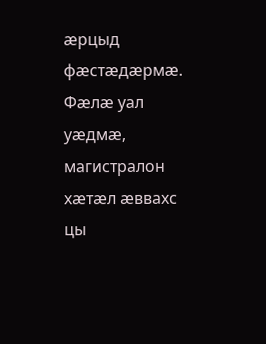æрцыд фæстæдæрмæ. Фæлæ уал уæдмæ, магистралон хæтæл æввахс цы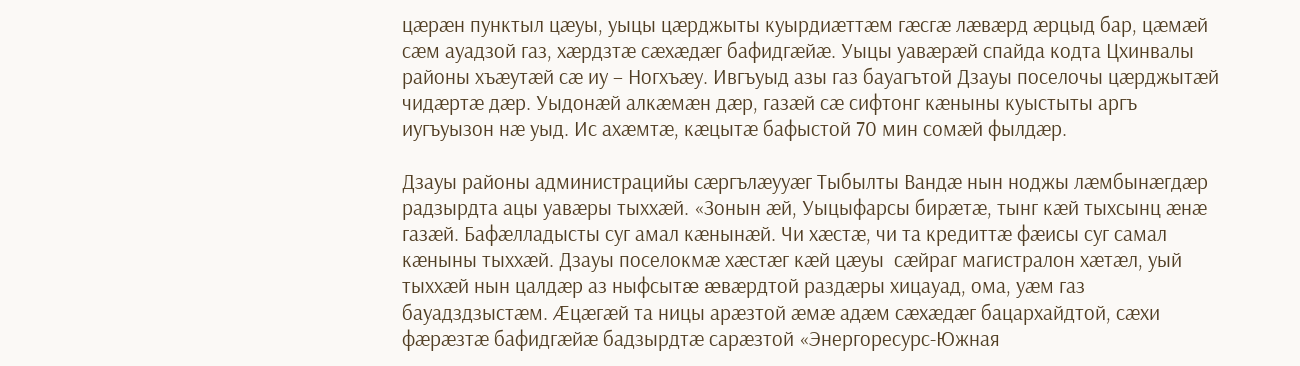цæрæн пунктыл цæуы, уыцы цæрджыты куырдиæттæм гæсгæ лæвæрд æрцыд бар, цæмæй сæм ауадзой газ, хæрдзтæ сæхæдæг бафидгæйæ. Уыцы уавæрæй спайда кодта Цхинвалы районы хъæутæй сæ иу – Ногхъæу. Ивгъуыд азы газ бауагътой Дзауы поселочы цæрджытæй чидæртæ дæр. Уыдонæй алкæмæн дæр, газæй сæ сифтонг кæныны куыстыты аргъ иугъуызон нæ уыд. Ис ахæмтæ, кæцытæ бафыстой 70 мин сомæй фылдæр.

Дзауы районы администрацийы сæргълæууæг Тыбылты Вандæ нын ноджы лæмбынæгдæр радзырдта ацы уавæры тыххæй. «Зонын æй, Уыцыфарсы бирæтæ, тынг кæй тыхсынц æнæ газæй. Бафæлладысты суг амал кæнынæй. Чи хæстæ, чи та кредиттæ фæисы суг самал кæныны тыххæй. Дзауы поселокмæ хæстæг кæй цæуы  сæйраг магистралон хæтæл, уый тыххæй нын цалдæр аз ныфсытæ æвæрдтой раздæры хицауад, ома, уæм газ бауадздзыстæм. Æцæгæй та ницы арæзтой æмæ адæм сæхæдæг бацархайдтой, сæхи фæрæзтæ бафидгæйæ бадзырдтæ сарæзтой «Энергоресурс-Южная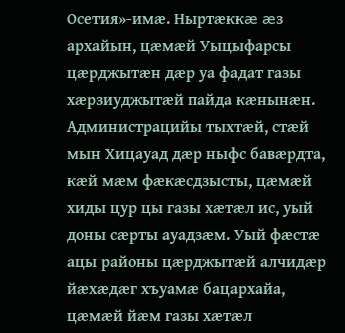Осетия»-имæ. Ныртæккæ æз архайын, цæмæй Уыцыфарсы цæрджытæн дæр уа фадат газы хæрзиуджытæй пайда кæнынæн. Администрацийы тыхтæй, стæй мын Хицауад дæр ныфс бавæрдта, кæй мæм фæкæсдзысты, цæмæй хиды цур цы газы хæтæл ис, уый доны сæрты ауадзæм. Уый фæстæ ацы районы цæрджытæй алчидæр йæхæдæг хъуамæ бацархайа, цæмæй йæм газы хæтæл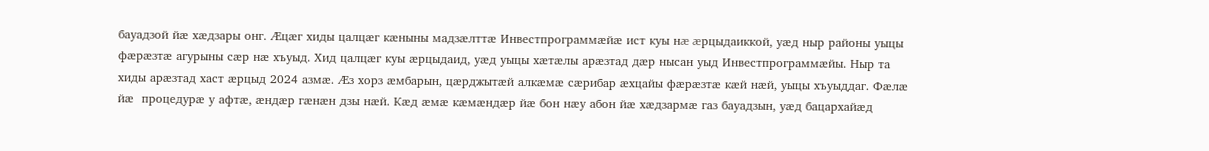бауадзой йæ хæдзары онг. Æцæг хиды цалцæг кæныны мадзæлттæ Инвестпрограммæйæ ист куы нæ æрцыдаиккой, уæд ныр районы уыцы фæрæзтæ агурыны сæр нæ хъуыд. Хид цалцæг куы æрцыдаид, уæд уыцы хæтæлы арæзтад дæр нысан уыд Инвестпрограммæйы. Ныр та хиды арæзтад хаст æрцыд 2024 азмæ. Æз хорз æмбарын, цæрджытæй алкæмæ сæрибар æхцайы фæрæзтæ кæй нæй, уыцы хъуыддаг. Фæлæ йæ  процедурæ у афтæ, æндæр гæнæн дзы нæй. Кæд æмæ кæмæндæр йæ бон нæу абон йæ хæдзармæ газ бауадзын, уæд бацархайæд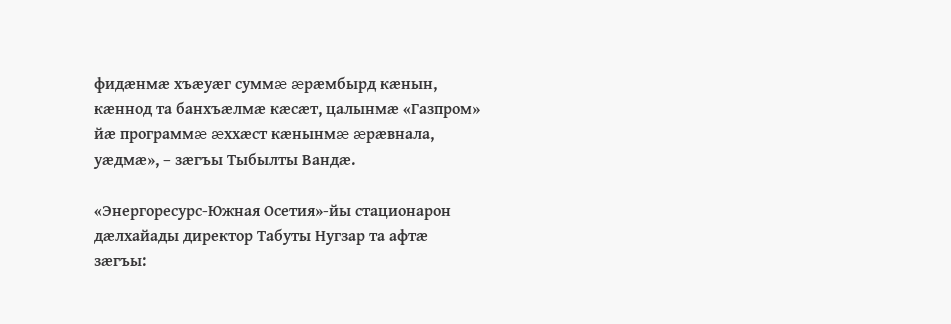фидæнмæ хъæуæг суммæ æрæмбырд кæнын, кæннод та банхъæлмæ кæсæт, цалынмæ «Газпром» йæ программæ æххæст кæнынмæ æрæвнала, уæдмæ», – зæгъы Тыбылты Вандæ.

«Энергоресурс-Южная Осетия»-йы стационарон дæлхайады директор Табуты Нугзар та афтæ зæгъы: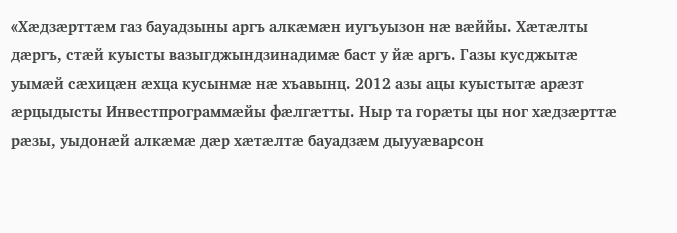«Хæдзæрттæм газ бауадзыны аргъ алкæмæн иугъуызон нæ вæййы. Хæтæлты дæргъ, стæй куысты вазыгджындзинадимæ баст у йæ аргъ. Газы кусджытæ уымæй сæхицæн æхца кусынмæ нæ хъавынц. 2012 азы ацы куыстытæ арæзт æрцыдысты Инвестпрограммæйы фæлгæтты. Ныр та горæты цы ног хæдзæрттæ рæзы, уыдонæй алкæмæ дæр хæтæлтæ бауадзæм дыууæварсон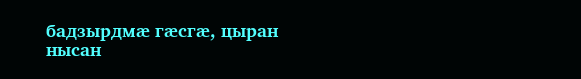бадзырдмæ гæсгæ, цыран нысан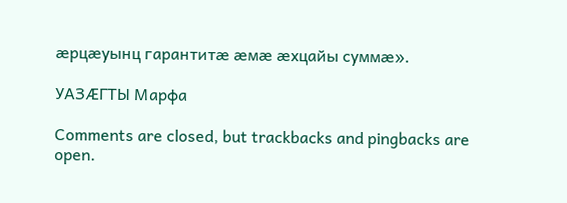æрцæуынц гарантитæ æмæ æхцайы суммæ».

УАЗÆГТЫ Марфа

Comments are closed, but trackbacks and pingbacks are open.